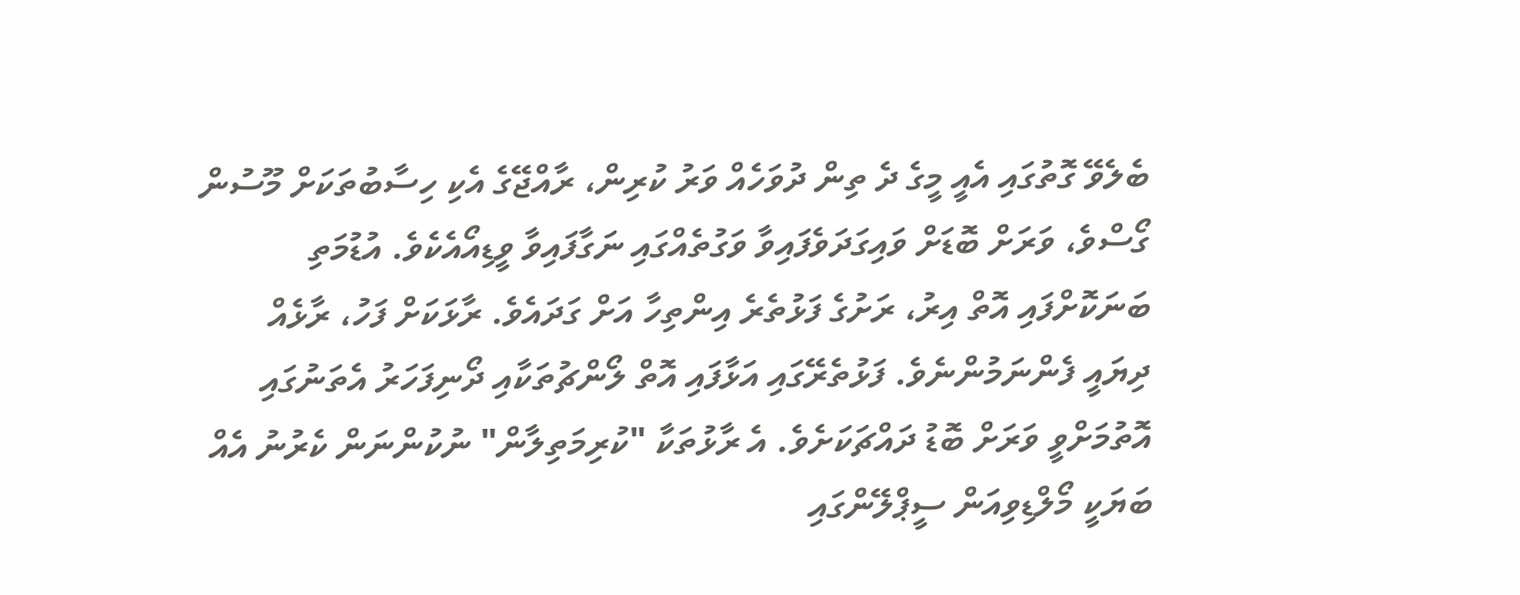ބެލެވޭ ގޮތުގައި އެއީ މީގެ ދެ ތިން ދުވަހެއް ވަރު ކުރިން، ރާއްޖޭގެ އެކި ހިސާބުތަކަށް މޫސުން ގޯސްވެ، ވަރަށް ބޮޑަށް ވައިގަދަވެފައިވާ ވަގުތެއްގައި ނަގާފައިވާ ވީޑިއޯއެކެވެ. އުޑުމަތި ބަނަކޮށްފައި އޮތް އިރު، ރަށުގެ ފަޅުތެރެ އިންތިހާ އަށް ގަދައެވެ. ރާޅަކަށް ފަހު، ރާޅެއް ދިޔައީ ފެންނަމުންނެވެ. ފަޅުތެރޭގައި އަޅާފައި އޮތް ލޯންޗުތަކާއި ދޯނިފަހަރު އެތަނުގައި އޮތުމަށްވީ ވަރަށް ބޮޑު ދައްޗަކަށެވެ. އެ ރާޅުތަކާ "ކުރިމަތިލާން" ނުކުންނަން ކެރުނު އެއް ބަޔަކީ މޯލްޑިވިއަން ސީޕްލޭންގައި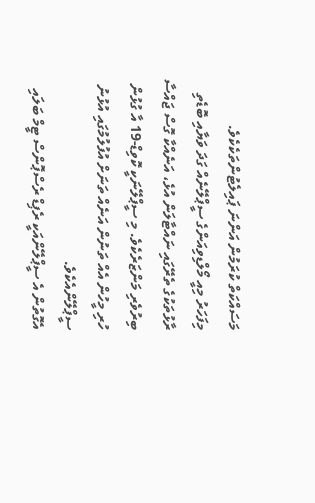މަސައްކަތް ކުރަމުން އަންނަ ޕައިލެޓުންތަކެކެވެ.
މިފަހަރު މިއީ މޯލްޑިވިއަންގެ ސީޕްލޭނެއް ގަދަ ވަޔާއި ބޮޑެތި ރާޅުތަކުގެ ތެރޭގައި ނައްޓާލަން އުޅެ، އަނެއްކާ ގޮސް ޖައްސާ ބިރުވެރި މަންޒަރެކެވެ. މި ސީޕްލޭނަކީ ކޮވިޑް-19 އާ ގުޅުން ހުރި މީހުން އެއް ތަނުން އަނެއް ތަނަށް އުފުލުމުގައި އުޅުނު ސީޕްލޭންއެކެވެ.
އެގޮތުން އެ ސީޕްލޭންއަކީ ރެޕިޑް ރެސްޕޮންސް ޓީމް ބަލައި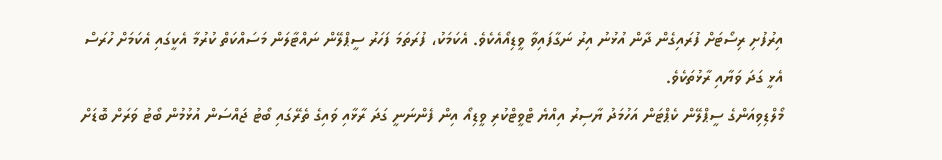އިރުފުށި ރިސޯޓަށް ފުރައިގެން ދާން އުޅުނު އިރު ނަގާފައިވާ ވީޑިއޯއެކެވެ. އެކަމަކު، ފުރަތަމަ ފަހަރު ސީޕްލޭން ނައްޓާލަން މަސައްކަތް ކުރުމާ އެކީގައި އެކަމަށް ހުރަސް އެޅީ ގަދަ ވަޔާއި ރާޅުތަކެވެ.
މޯލްޑިވިއަންގެ ސީޕްލޭން ކެޕްޓަން އަހުމަދު ޔާސިރު އިއްޔެ ޓްވީޓްކުރި ވީޑިއޯ އިން ފެންނަނީ ގަދަ ރާޅާއި ވައިގެ ތެރޭގައި ބޯޓު ޖައްސަން އުޅުމުން ބޯޓު ވަރަށް ބޮޑަށް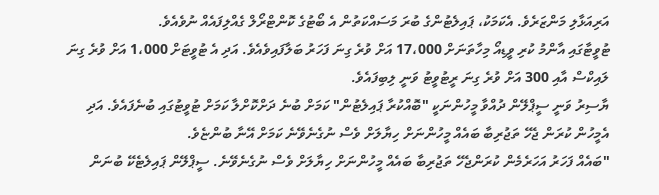އަރިއަޅާލި މަންޒަރެވެ. އެކަމަކު، ޕައިލެޓުންގެ ބުރަ މަސައްކަތުން އެ ބޯޓުގެ ކޮންޓްރޯލް ގެއްލިފައެއް ނުވެއެވެ.
ޓުވީޓާގައި އާންމު ކުރި ވީޑިއޯ މިހާތަނަށް 17،000 އަށް ވުރެ ގިނަ ފަހަރު ބަލާފައިވެއެވެ. އަދި އެ ޓުވީޓަށް 1،000 އަށް ވުރެ ގިނަ ލައިކްސް އާއި 300 އަށް ވުރެ ގިނަ ރީޓުވީޓު ވަނީ ލިބިފައެވެ.
ޔާސިރު ވަނީ ސީޕްލޭން ދުއްވާ މީހުންނަކީ "ބޮއްކުރާ ޕައިލެޓުން" ކަމަށް ބުނެ ދަށްކޮށްލާ ކަމަށް ޓުވީޓުގައި ބުނެފައެވެ. އަދި އެމީހުން ކުރަން ޖެހޭ ތަޖުރިބާ ބައެއް މީހުންނަށް ހިޔާލަށް ވެސް ނުގެނެވޭނެ ކަމަށް އޭނާ ބުންޏެވެ.
"ބައެއް ފަހަރު އަހަރެމެން ކުރަންޖެހޭ ތަޖުރިބާ ބައެއް މީހުންނަށް ހިޔާލަށް ވެސް ނުގެނެވޭނެ. ސީޕްލޭން ޕައިލެޓެކޭ ބުނަން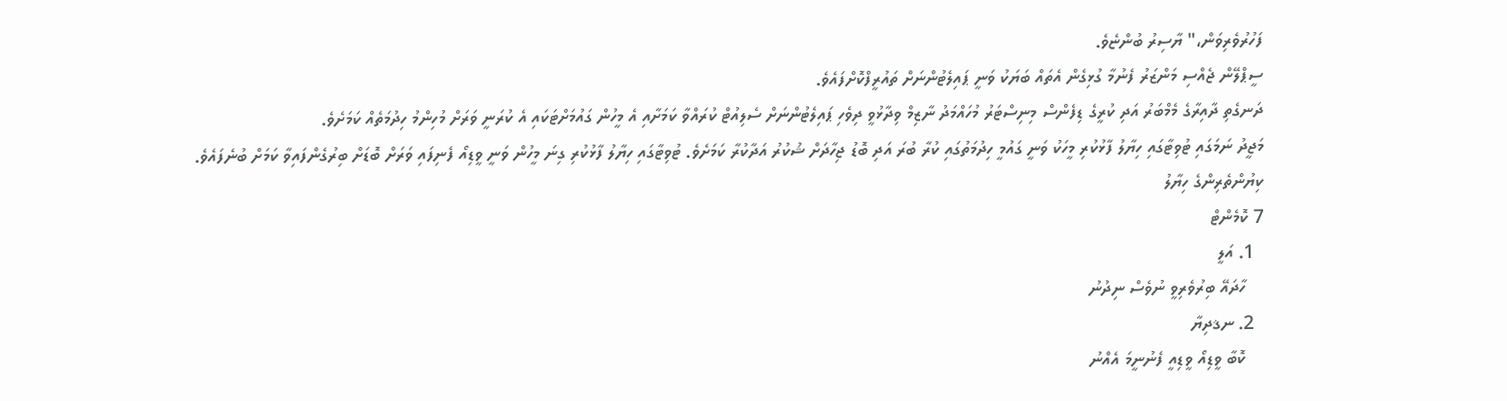ފަހުރުވެރިވަން،" ޔާސިރު ބުންޏެވެ.
ސީޕްލޭން ޖެއްސި މަންޒަރު ފެނުމާ ގުޅިގެން އެތައް ބަޔަކު ވަނީ ޕައިލެޓުންނަށް ތައުރީފްކޮށްފައެވެ.
ދަނގެތި ދާއިރާގެ މެމްބަރު އަދި ކުރީގެ ޑިފެންސް މިނިސްޓަރު މުހައްމަދު ނާޒިމް ވިދާޅުވީ ދިވެހި ޕައިލެޓުންނަށް ސެލިއުޓް ކުރައްވާ ކަމަށާއި އެ މީހުން ގައުމަށްޓަކައި އެ ކުރަނީ ވަރަށް މުހިންމު ހިދުމަތެއް ކަމަށެވެ.
މަޖީދު ނަމަގައި ޓުވިޓާގައި ހިޔާލު ފާޅުކުރި މީހަކު ވަނީ ގައުމީ ހިދުމަތުގައި ކުރާ ބުރަ އަދި ބޮޑު ޖިހާދަށް ޝުކުރު އަދާކުރާ ކަމަށެވެ. ޓުވިޓާގައި ހިޔާލު ފާޅުކުރި ގިނަ މީހުން ވަނީ ވީޑިއޯ ފެނިފައި ވަރަށް ބޮޑަށް ބިރުގެންފައިވާ ކަމަށް ބުނެފައެވެ.
ކިޔުންތެރިންގެ ހިޔާލު
7 ކޮމެންޓް
  1. އަލީ
    ހާދައޭ ބިރުވެރިވީ ނުވެސް ނިދުނު
  2. ނޤދިޔާ
    ކޮބާ ވީޑިއޯ ވީޑިއީ ފެނުނީމަ އެއްނު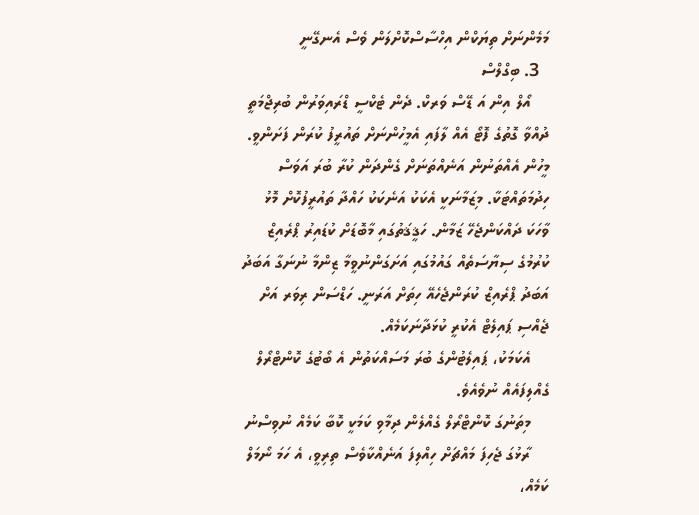މަމެންނަށް ތިޔަކްން އިހްސާސްކޮށްލަން ވެސް އެނގޭނީ
  3. ބިގްލްސް
    އޯލް އިން އަ ޑޭސް ވަރކް. ދެން ޓެކްސީ ޑްރައިވަރުން ބުރިޖްމަތީ ދުއްވާ ގޮތުގެ ފޮޓޯ އެއް ލާފައި އެމީހުންނަށް ތައުރީފު ކުރަން ފަށަންވީ. މީހުން އެއްތަނުން އަނެއްތަނަށް ގެންދަން ކުރާ ބުރަ އަވަސް ހިދުމަތައްޓަކާ. މިޒަމާނަކީ އެކަކު އަނެކަކު ހައްދާ ތައުރީފުކޮށް މޮޅު ވާހަކަ ދައްކަންޖެހޭ ޒަމާން. ހަޤީޤަތުގައި މާބޮޑަށް ކުޑައިރު ޕްރެއިޒް ކުރުމުގެ ސިޔާސަތެއް ގައުމުގައި އަށަގަންނުވީމާ ޒިންމާ ނުނަގާ އަބަދު އަބަދު ޕްރެއިޒް ކުރަންޖެހެއޭ ހިތަށް އަރަނީ. ހަޑްސަން ރިވަރ އަށް ޖެއްސި ޕައިލެޓް އެކުރީ ކުޅަދާނަކަމެއް.
    އެކަމަކު، ޕައިލެޓުންގެ ބުރަ މަސައްކަތުން އެ ބޯޓުގެ ކޮންޓްރޯލް ގެއްލިފައެއް ނުވެއެވެ.
    މިތަނުގަ ކޮންޓްރޯލް ގެއްލެން ދިމާވި ކަމަކީ ކޮބާ ކަމެއް ނުވިސްނު
    ރާޅުގަ ޖެހިފަ މައްޗަށް ހިއްލިފަ އަނެއްކާވެސް ތިރިވީ، އެ ހަމަ ނޯމަލް ކަމެއް،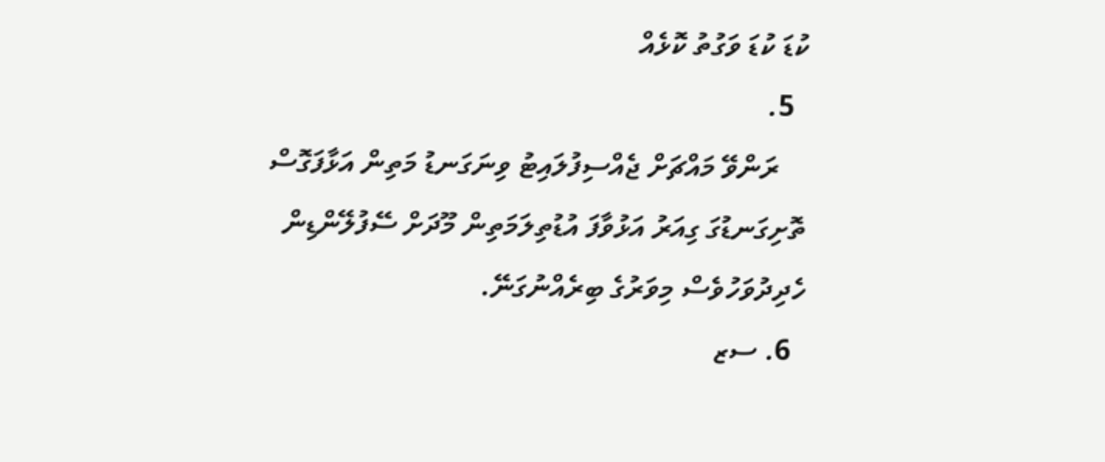ކުޑަ ކުޑަ ވަގުތު ކޮޅެއް
  5.
    ރަންވޭ މައްޗަށް ޖެއްސިފުލައިޓު ވިނަގަނޑު މަތިން އަޅާފަގޮސް ތޮށިގަނޑުގަ ގިއަރު އަޅުވާފަ އުޑުތިލަމަތިން މޫދަށް ސޭފުލޭންޑިން ހެދިދުވަހުވެސް މިވަރުގެ ބިރެއްނުގަނޭ.
  6. ސޒ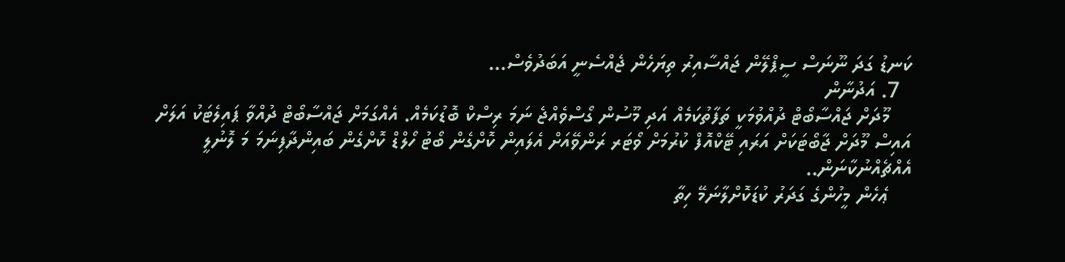ކަނޑު ގަދަ ނޫނަސް ސީޕްލޭން ޖައްސާއިރު ތިޔަހެން ޖެއްސެނީ އަބަދުވެސް...
  7. އަދުނާން
    މޫދަށް ޖައްސާބޯޓް ދުއްވުމަކީ ތަފާތުކަމެއް އަދި މޫސުން ގޯސްވެއްޖެ ނަމަ ރިސްކް ބޮޑުކަމެއް. އެއްގަމަށް ޖައްސާބޯޓް ދުއްވާ ޕައިލެޓަކު އަލަށް އައިސް މޫދަށް ޖާބޯޓަކަށް އަރައި ޓޭކްއޮފް ކުރުމަށް ވޯޓަރ ރަންވޭއަށް އެލައިން ކޮށްގެން ބޯޓު ހޯލްޑް ކޮށްގެން ބައިންދާފިނަމަ މަ ލޮނުލީ އެއްޗެއްނުކާނަން..
    ޢެހެން މީހުންގެ ގަދަރު ކުޑަކޮށްލާނަމޭ ހިތާ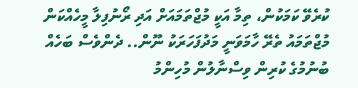ކުރެވޭ ކަމަކުން، ތިމާ އަކީ މުޖްތަމައަށް އަދި ރޯނުފިލާ މީހެއްކަން މުޖްތަމައު ތެރޭ ހާމަވަނީ މަދުފަހަރަކު ނޫން.. ދެންވެސް ބަހެއް ބުނުމުގެ ކުރިން ވިސްނާލުން މުހިންމު